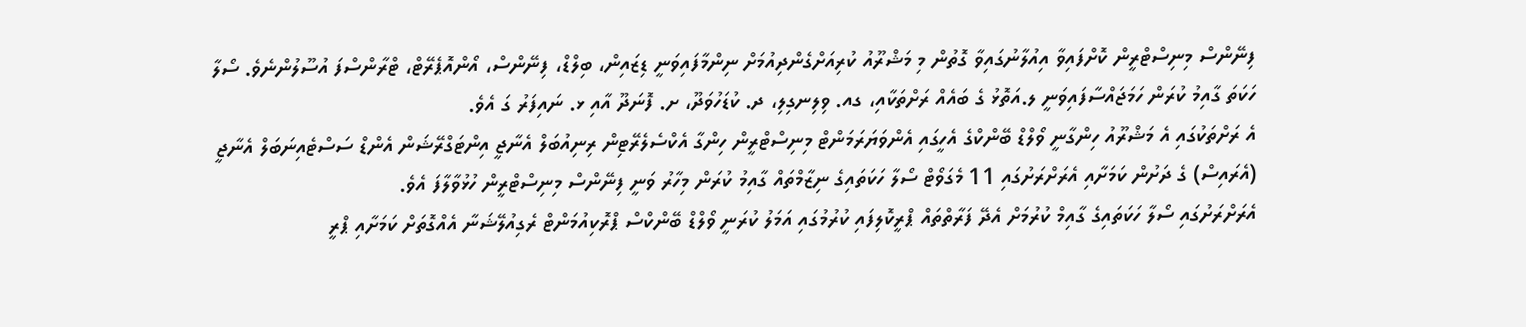ފިނޭންސް މިނިސްޓްރީން ކޮށްފައިވާ އިއުލާނުގައިވާ ގޮތުން މި މަޝްރޫއު ކުރިއަށްގެންދިއުމަށް ނިންމާފައިވަނީ ޑިޒައިން، ބިލްޑް، ފިނޭންސް، އޯންއޮޕެރޭޓް، ޓްރާންސްފަ އުސޫލުންނެވެ. ސޯލާ ހަކަތަ ގާއިމު ކުރަން ހަމަޖައްސާފައިވަނީ ލ.އަތޮޅު ގެ ބައެއް ރަށްތަކާއި، ގއ. ވިލިނގިލި، ދ. ކުޑަހުވަދޫ، ށ. ފޮނަދޫ އާއި ޅ. ނައިފަރު ގަ އެވެ.
އެ ރަށްތަކުގައި އެ މަޝްރޫއު ހިންގާނީ ވޯލްޑް ބޭންކްގެ އެހީގައި އެންވަޔަރަމަންޓް މިނިސްޓްރީން ހިންގާ އެކްސެލެރޭޓިން ރިނިއުބަލް އެނާޖީ އިންޓަގްރޭޝަން އެންޑް ސަސްޓެއިނަބަލް އެނާޖީ (އެރައިސް) ގެ ދަށުން ކަމަށާއި އެރަށްރަށުގައި 11 މެގަވޯޓް ސޯލާ ހަކަތައިގެ ނިޒާމްތައް ގާއިމު ކުރަން މިހާރު ވަނީ ފިނޭންސް މިނިސްޓްރީން ހުޅުވާލާފަ އެވެ.
އެރަށްރަށުގައި ސޯލާ ހަކަތައިގެ ގާއިމް ކުރުމަށް އެދޭ ފަރާތްތައް ޕްރީކޮލިފައި ކުރުމުގައި އަމަލު ކުރަނީ ވޯލްޑް ބޭންކްސް ޕްރޮކިއުމަންޓް ރެގިއުލޭޝަނާ އެއްގޮތަށް ކަމަށާއި ޕްރީ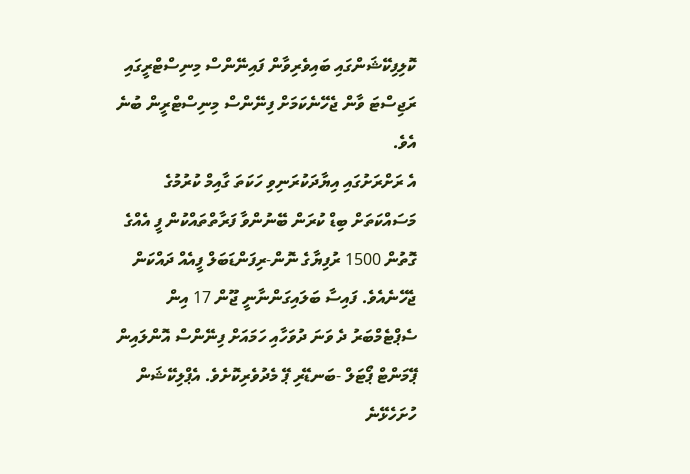ކޮލިފިކޭޝަންގައި ބައިވެރިވާން ފައިނޭންސް މިނިސްޓްރީގައި ރަޖިސްޓަ ވާން ޖެހޭނެކަމަށް ފިނޭންސް މިނިސްޓްރީން ބުނެ އެވެ.
އެ ރަށްރަށުގައި އިޔާދަކުރަނިވި ހަކަތަ ގާއިމް ކުރުމުގެ މަސައްކަތަށް ބިޑް ކުރަން ބޭނުންވާ ފަރާތްތައްކުން ފީ އެއްގެ ގޮތުން 1500 ރުފިޔާގެ ނޮން-ރިފަންޑަބަލް ފީއެއް ދައްކަން ޖެހޭނެއެވެ. ފައިސާ ބަލައިގަންނާނީ ޖޫން 17 އިން ސެޕްޓެމްބަރު ދެ ވަނަ ދުވަހާއި ހަމައަށް ފިނޭންސް އޮންލައިން ޕޭމަންޓް ޕޯޓަލް -ބަނޑޭރި ޕޭ މެދުވެރިކޮށެވެ. އެޕްލިކޭޝަން ހުށަހެޅޭނެ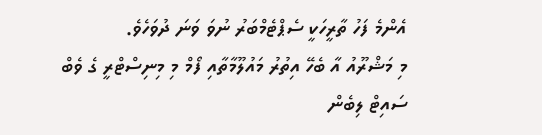އެންމެ ފަހު ތާރީހަކީ ސެޕްޓެމްބަރު ނުވަ ވަނަ ދުވަހެވެ.
މި މަޝްރޫއު އާ ބެހޭ އިތުރު މައުލޫމާތާއި ފޯމް މި މިނިސްޓްރީ ގެ ވެބް ސައިޓް ލިބެން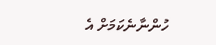ހުންނާނެކަމަށް އެ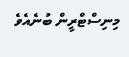މިނިސްޓްރީން ބުނެއެވެ